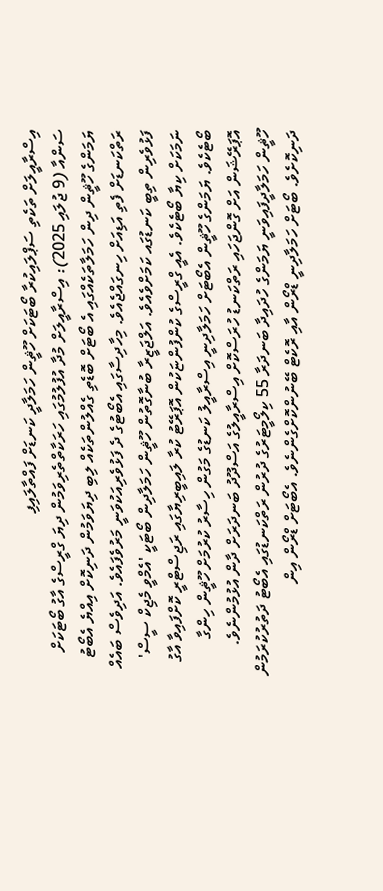އިސްރާއީލަށް ތަކެތި ސަޕްލައިކުރާ ބޯޓަކަށް ހޫޘީން ހަމަލާދީ ކަނޑަށް ފައްތާލައިފި
ސަންއާ (9 ޖުލައި 2025): އިސްރާއީލަށް މުދާ އުފުލުމުގައި ހަރަކާތްތެރިވަމުން ދިޔަ ގްރީސްގެ އާގު ބޯޓަކަށް ޔަމަންގެ ހޫޘީން ދިން ހަމަލާތަކެއްގައި އެ ބޯޓަށް ބޮޑެތި ގެއްލުންތަކެއް ލިބި ދިޔަވަމުން ދަނިކޮށް އިއްޔެ އެބޯޓު ރަތްކަނޑަށް ފެތި އަޑިއަށް ހިނގައްޖެއެވެ. މިހާދިސާގައި އެބޯޓުގެ ދެ ފަޅުވެރިއަކުވަނީ މަރުވެފައެވެ. އަދިވެސް ބައެއް ފަޅުވެރިން ތިބީ ކަނޑުގައ ކަމަށްވެއެވެ. އަލްޖަޒީރާ ބުނާގޮތުން ހޫޘީން ހަމަލާދިން ބޯޓަކީ 'އެމްވީ މެޖިކް ސީސް' ނަމަކަށް ކިޔާ ބޯޓެކެވެ. އެއީ ގްރީސްގެ ކުންފުންޏަކުން އޮޕަރޭޓު ކުރާ ލައިބީރިޔާގައި ރަޖިސްޓްރީ ކޮށްފައިވާ އާގު ބޯޓެކެވެ. ޔަމަންގެ ހޫޘީން އެބޯޓަށް ހަމަލާދިނީ އިސްރާއީލު ކަނޑުގެ މަގުން ހިސާރު ކުރުމަށް ހޫޘީން ހިންގާ އޮޕަރޭޝަން އަށް ގޮންޖަހައި ރަތްކަނޑު ހުރަސްކޮށް އިސްރާއީލުގެ އަސްދޫދު ބަނދަރަށް ދާން އުޅުމުންނެވެ. ހޫޘީން ހަމަލާދީފައިވަނީ ޔަމަންގެ ހުދައިދާ ބަނދަރާ 55 ކިލޯމީޓަރުގެ ދުރުން ރަތްކަނޑުގައި އެބޯޓު ދަތުރުކުރަމުން ދަނިކޮށެވެ. ބޯޓަށް ހަމަލާދިނީ ޑްރޯން އާއި ރޮކެޓް ބޭނުންކޮށްގެންނެވެ. އެބޯޓަށް ޑްރޯން އިން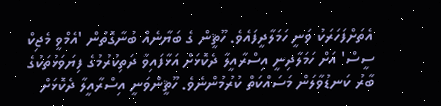އެތަށްފަހަރަކު ވަނީ ހަމަލާދީފައެވެ. ހޫޘީން ގެ ބަޔާނެއް ބުނާގޮތުން 'އެމްވީ މެޖިކް ސީސް' އަށް ހަމަލާދިނީ އިސްރާއީލާ ދެކޮޅަށް އަޅާފައިވާ ދަތިކުރުމުގެ ފިޔަވަޅުތަކުގެ ބާރު ކަނޑުވާލަން މަސައްކަތް ކުރުމުންނެވެ. ހޫޘީންވަނީ އިސްރާއީލާ ދެކޮޅަށް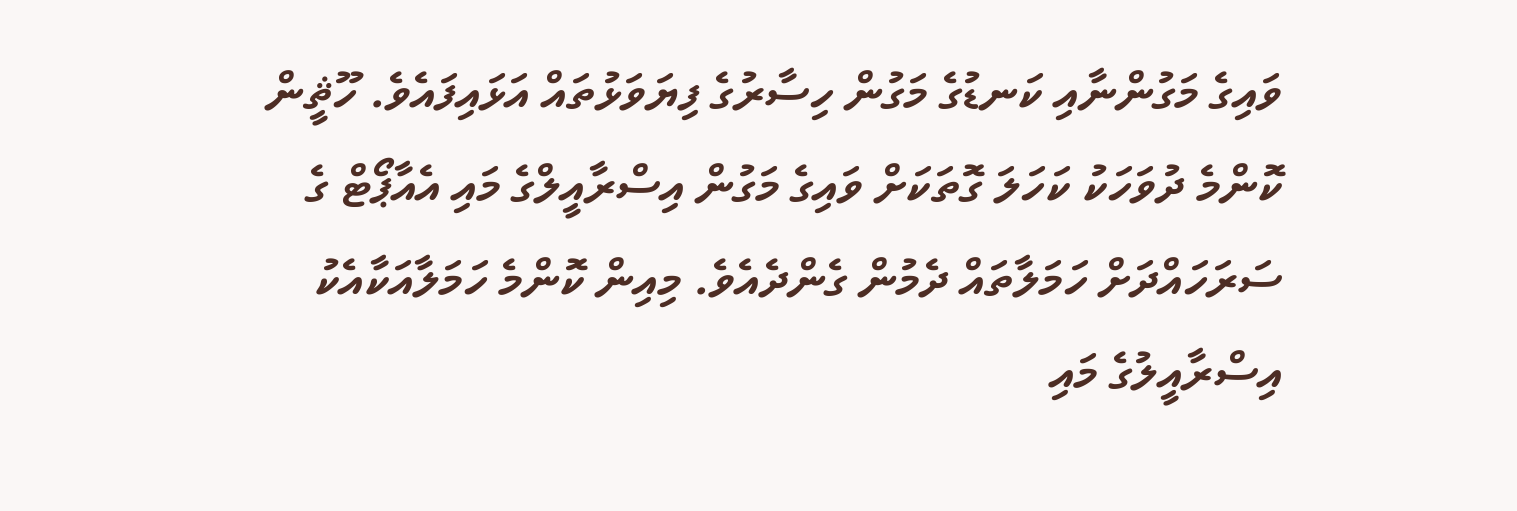ވައިގެ މަގުންނާއި ކަނޑުގެ މަގުން ހިސާރުގެ ފިޔަވަޅުތައް އަޅައިފައެވެ. ހޫޘީން ކޮންމެ ދުވަހަކު ކަހަލަ ގޮތަކަށް ވައިގެ މަގުން އިސްރާއީލްގެ މައި އެއާޕޯޓް ގެ ސަރަހައްދަށް ހަމަލާތައް ދެމުން ގެންދެއެވެ. މިއިން ކޮންމެ ހަމަލާއަކާއެކު އިސްރާއީލުގެ މައި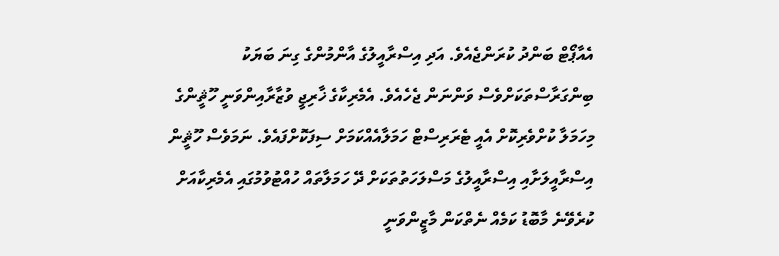އެއާޕޯޓް ބަންދު ކުރަންޖެއެވެ. އަދި އިސްރާއީލުގެ އާންމުންގެ ގިނަ ބަޔަކު ބިންގަރާސްތަކަށްވެސް ވަންނަން ޖެހެއެވެ. އެމެރިކާގެ ޚާރިޖީ ވުޒާރާއިންވަނީ ހޫޘީންގެ މިހަމަލާ ކުށްވެރިކޮށް އެއީ ޓެރަރިސްޓް ހަމަލާއެއްކަމަށް ސިފަކޮށްފައެވެ. ނަމަވެސް ހޫޘީން އިސްރާއީލަށާއި އިސްރާއީލުގެ މަސްލަހަތުތަކަށް ދޭ ހަމަލާތައް ހުއްޓުވުމުގައި އެމެރިކާއަށް ކުރެވޭނެ މާބޮޑު ކަމެއް ނެތްކަން މާޒީންވަނީ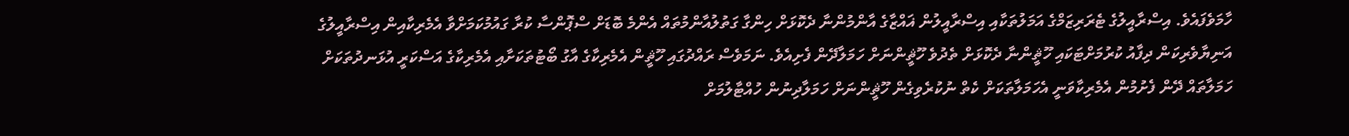ހާމަވެފައެވެ. އިސްރާއީލުގެ ޓެރަރިޒަމްގެ އަމަލުތަކާއި އިސްރާއީލުން ޣައްޒާގެ އާންމުންނާ ދެކޮޅަށް ހިންގާ ގަތުލުއާންމުތައް އެންމެ ބޮޑަށް ސްޕޮންސާ ކުރާ ގައުމުކަމަށްވާ އެމެރިކާއިން އިސްރާއީލުގެ އަނިޔާވެރިކަން ދިފާއު ކުރުމަށްޓަކައި ހޫޘީންނާ ދެކޮޅަށް ތެދުވެ ހޫޘީންނަށް ހަމަލާދޭން ފެށިއެވެ. ނަމަވެސް ރައްދުގައި ހޫޘީން އެމެރިކާގެ އާގު ބޯޓުތަކަށާއި އެމެރިކާގެ އަސްކަރީ އުޅަނދުތަކަށް ހަމަލާތައް ދޭން ފެށުމުން އެމެރިކާވަނީ އެހަމަލާތަކަށް ކެތް ނުކުރެވިގެން ހޫޘީންނަށް ހަމަލާދިނުން ހުއްޓާލުމަށް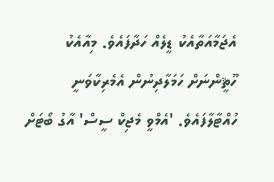އެޖަމާއަތާއެކު ޑީލެއް ހަދާފައެވެ. މިއާއެކު ހޫޘީންނަށް ހަމަލާދިނުން އެމެރިކާވަނީ ހުއްޓާލާފައެވެ. 'އެމްވީ މެޖިކް ސީސް' އާގު ބޯޓަށް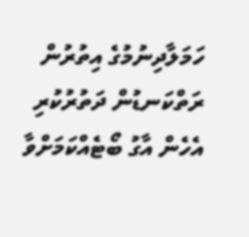ހަމަލާދިނުމުގެ އިތުރުން ރަތްކަނޑުން ދަތުރުކުރި އެހެން އާގު ބޯޓެއްކަމަށްވާ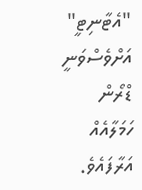"އެޓާނިޓީ" އަށްވެސްވަނީ ޑްރޯން ހަމަލާއެއް އަރާފައެވެ.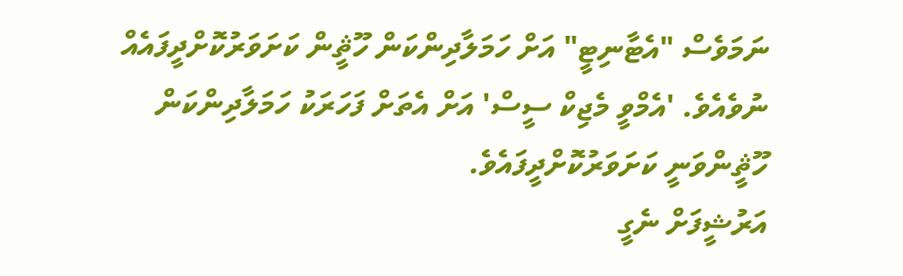ނަމަވެސް "އެޓާނިޓީ" އަށް ހަމަލާދިންކަން ހޫޘީން ކަށަވަރުކޮށްދީފައެއް ނުވެއެވެ. 'އެމްވީ މެޖިކް ސީސް' އަށް އެތަށް ފަހަރަކު ހަމަލާދިންކަން ހޫޘީންވަނީ ކަށަވަރުކޮށްދީފައެވެ.
އަރުޝީފަށް ނެގީ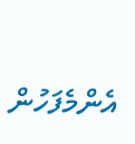އެންމެފަހުން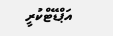އަޕްޑޭޓްކުރީ